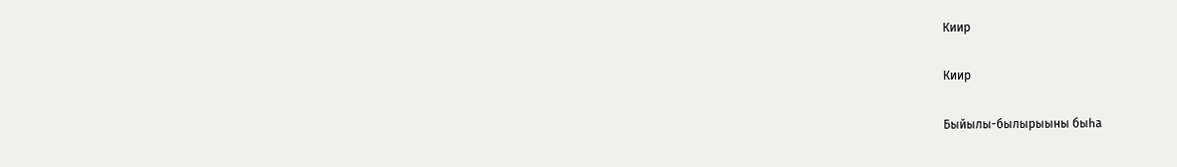Киир

Киир

Быйылы-былырыыны быһа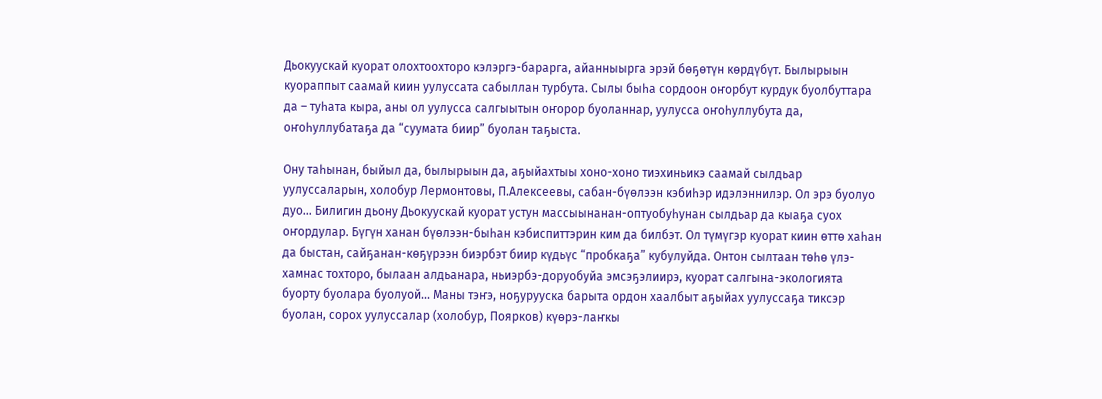Дьокуускай куорат олохтоохторо кэлэргэ-барарга, айанныырга эрэй бөҕөтүн көрдүбүт. Былырыын куораппыт саамай киин уулуссата сабыллан турбута. Сылы быһа сордоон оҥорбут курдук буолбуттара да – туһата кыра, аны ол уулусса салгыытын оҥорор буоланнар, уулусса оҥоһуллубута да, оҥоһуллубатаҕа да “суумата биир” буолан таҕыста.

Ону таһынан, быйыл да, былырыын да, аҕыйахтыы хоно-хоно тиэхиньикэ саамай сылдьар уулуссаларын, холобур Лермонтовы, П.Алексеевы, сабан-бүөлээн кэбиһэр идэлэннилэр. Ол эрэ буолуо дуо... Билигин дьону Дьокуускай куорат устун массыынанан-оптуобуһунан сылдьар да кыаҕа суох оҥордулар. Бүгүн ханан бүөлээн-быһан кэбиспиттэрин ким да билбэт. Ол түмүгэр куорат киин өттө хаһан да быстан, сайҕанан-көҕүрээн биэрбэт биир күдьүс “пробкаҕа” кубулуйда. Онтон сылтаан төһө үлэ-хамнас тохторо, былаан алдьанара, ньиэрбэ-доруобуйа эмсэҕэлиирэ, куорат салгына-экологията буорту буолара буолуой... Маны тэҥэ, ноҕурууска барыта ордон хаалбыт аҕыйах уулуссаҕа тиксэр буолан, сорох уулуссалар (холобур, Поярков) күөрэ-лаҥкы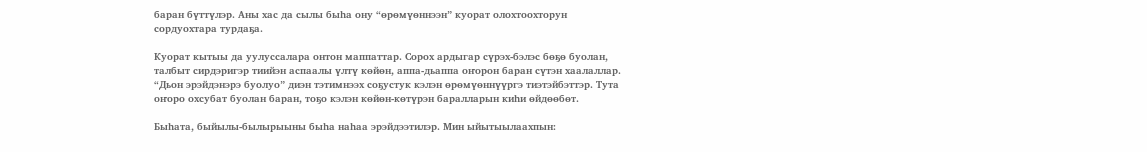баран бүттүлэр. Аны хас да сылы быһа ону “өрөмүөннээн” куорат олохтоохторун сордуохтара турдаҕа.

Куорат кытыы да уулуссалара онтон маппаттар. Сорох ардыгар сүрэх-бэлэс бөҕө буолан, талбыт сирдэригэр тиийэн аспаалы үлтү көйөн, аппа-дьаппа оҥорон баран сүтэн хаалаллар. “Дьон эрэйдэнэрэ буолуо” диэн тэтимнээх соҕустук кэлэн өрөмүөннүүргэ тиэтэйбэттэр. Тута оҥоро охсубат буолан баран, тоҕо кэлэн көйөн-көтүрэн баралларын киһи өйдөөбөт.

Быһата, быйылы-былырыыны быһа наһаа эрэйдээтилэр. Мин ыйытыылаахпын: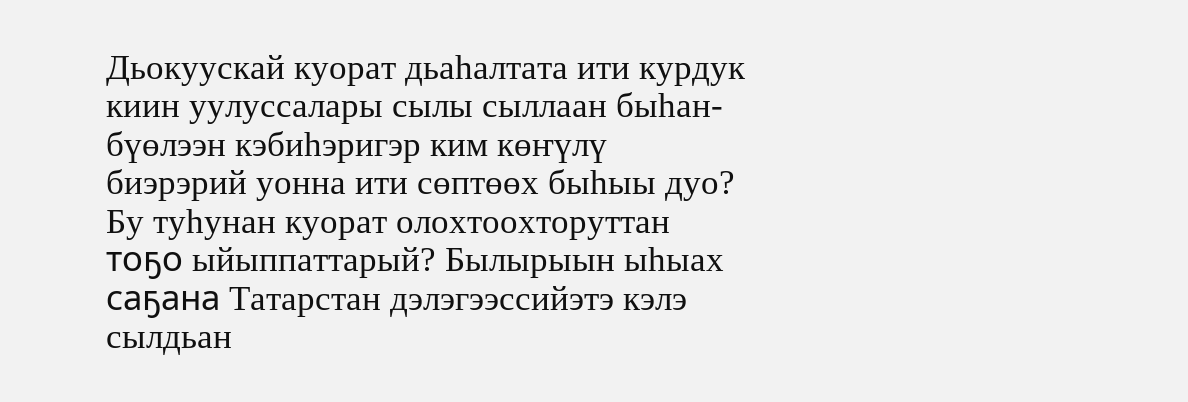Дьокуускай куорат дьаһалтата ити курдук киин уулуссалары сылы сыллаан быһан-бүөлээн кэбиһэригэр ким көҥүлү биэрэрий уонна ити сөптөөх быһыы дуо? Бу туһунан куорат олохтоохторуттан тоҕо ыйыппаттарый? Былырыын ыһыах саҕана Татарстан дэлэгээссийэтэ кэлэ сылдьан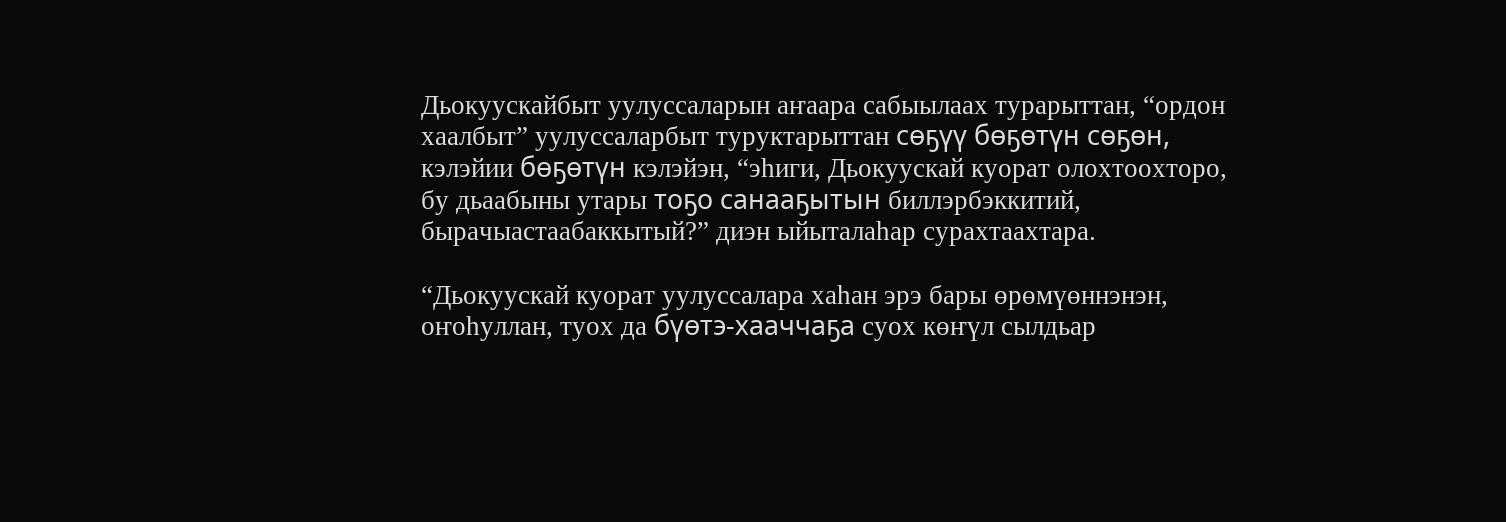Дьокуускайбыт уулуссаларын аҥаара сабыылаах турарыттан, “ордон хаалбыт” уулуссаларбыт туруктарыттан сөҕүү бөҕөтүн сөҕөн, кэлэйии бөҕөтүн кэлэйэн, “эһиги, Дьокуускай куорат олохтоохторо, бу дьаабыны утары тоҕо санааҕытын биллэрбэккитий, бырачыастаабаккытый?” диэн ыйыталаһар сурахтаахтара.

“Дьокуускай куорат уулуссалара хаһан эрэ бары өрөмүөннэнэн, оҥоһуллан, туох да бүөтэ-хааччаҕа суох көҥүл сылдьар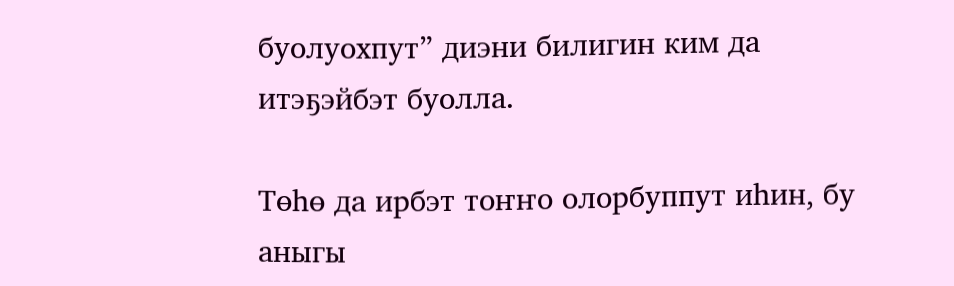буолуохпут” диэни билигин ким да итэҕэйбэт буолла.

Төһө да ирбэт тоҥҥо олорбуппут иһин, бу аныгы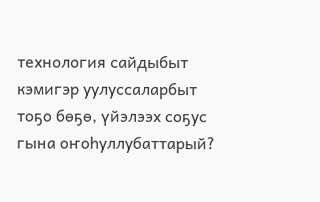технология сайдыбыт кэмигэр уулуссаларбыт тоҕо бөҕө, үйэлээх соҕус гына оҥоһуллубаттарый?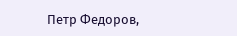Петр Федоров,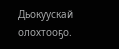Дьокуускай олохтооҕо.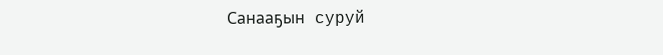Санааҕын суруй